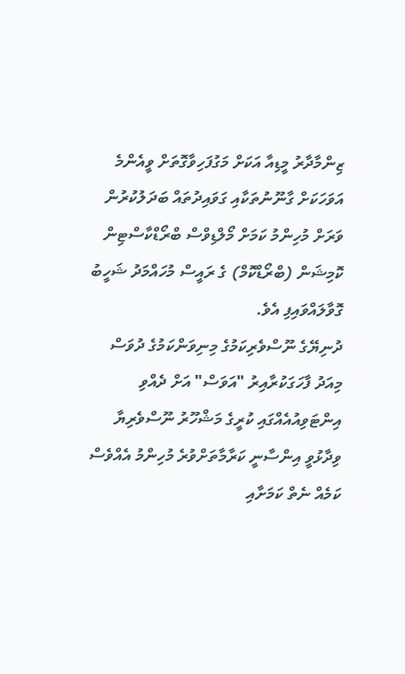ޒިންމާދާރު މީޑިއާ އަކަށް މަގުފަހިވާގޮތަށް ވީއެންމެ އަވަހަކަށް ގާނޫނުތަކާއި ގަވައިދުތައް ބަދަލުކުރުން ވަރަށް މުހިންމު ކަމަށް މޯލްޑިވްސް ބްރޯޑްކާސްޓިން ކޮމިޝަން (ބްރޯޑްކޮމް) ގެ ރައީސް މުހައްމަދު ޝަހީބު ގޮވާލައްވައިފި އެވެ.
ދުނިޔޭގެ ނޫސްވެރިކަމުގެ މިނިވަންކަމުގެ ދުވަސް މިއަދު ފާހަގަކުރާއިރު "އަވަސް" އަށް ދެއްވި އިންޓަވިއުއެއްގައި ކުރީގެ މަޝްހޫރު ނޫސްވެރިޔާ ވިދާޅުވީ އިންސާނީ ކަރާމާތަށްވުރެ މުހިންމު އެއްވެސް ކަމެއް ނެތް ކަމަށާއި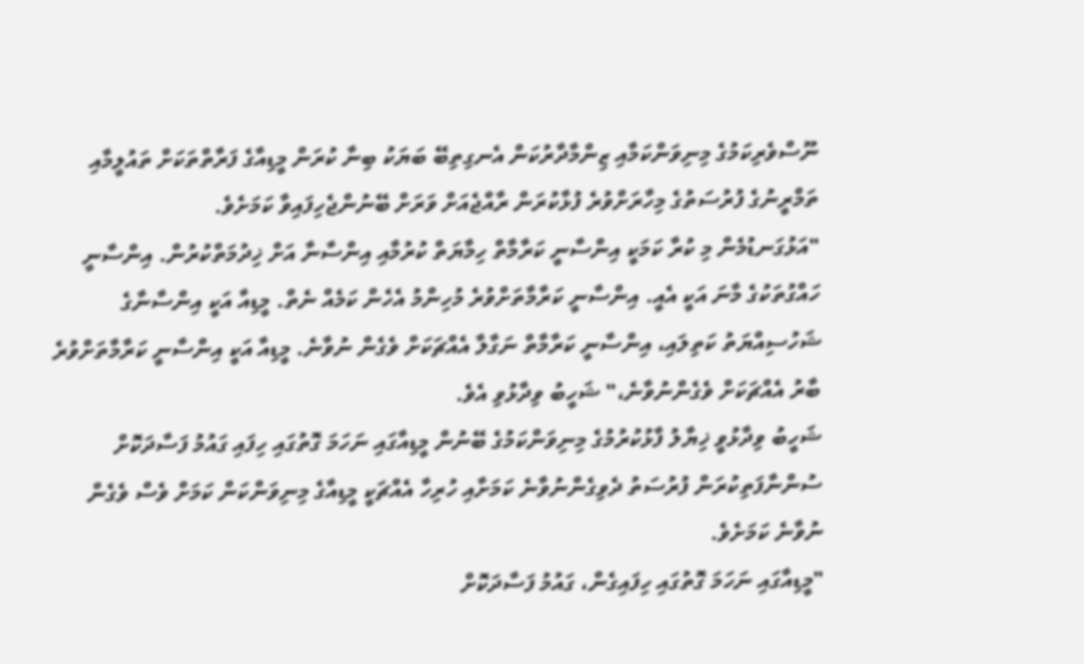ނޫސްވެރިކަމުގެ މިނިވަންކަމާއި ޒިންމާދާރުކަން އެނގިތިބޭ ބަޔަކު ބިނާ ކުރަން މީޑިއާގެ ފަރާތްތަކަށް ތައުލީމާއި ތަމްރީނުގެ ފުރުސަތުގެ މިހާރަށްވުރެ ފުޅާކުރަން ރާއްޖެއަށް ވަރަށް ބޭނުންޖެހިފައިވާ ކަމަށެވެ.
"އަޅުގަނޑުމެން މި ކުރާ ކަމަކީ އިންސާނީ ކަރާމާތް ހިމާޔަތް ކުރުމާއި އިންސާނާ އަށް ޚިދުމަތްކުރުން. އިންސާނީ ހައްގުތަކުގެ މާނަ އަކީ އެއީ. އިންސާނީ ކަރާމާތަށްވުރެ މުހިންމު އެހެން ކަމެއް ނެތް. މީޑިއާ އަކީ އިންސާނާގެ ޝަހުސިއްޔަތު ކަތިލައި، އިންސާނީ ކަރާމާތް ނަގާލާ އެއްޗަކަށް ވެގެން ނުވާނެ. މީޑިއާ އަކީ އިންސާނީ ކަރާމާތަށްވުރެ ބާރު އެއްޗަކަށް ވެގެންނުވާނެ،" ޝަހީބު ވިދާޅުވި އެވެ.
ޝަހީބު ވިދާޅުވީ ޚިޔާލު ފާޅުކުރުމުގެ މިނިވަންކަމުގެ ބޭނުން މީޑިއާގައި ނަހަމަ ގޮތުގައި ހިފައި ގައުމު ފަސާދަކޮށް ސުންނާފަތިކުރަން ފުރުސަތު ދެވިގެންނުވާނެ ކަމަށާއި ހުރިހާ އެއްޗަކީ މީޑިއާގެ މިނިވަންކަން ކަމަށް ވެސް ވެގެން ނުވާނެ ކަމަށެވެ.
"މީޑިއާގައި ނަހަމަ ގޮތުގައި ހިފައިގެން، ގައުމު ފަސާދަކޮށް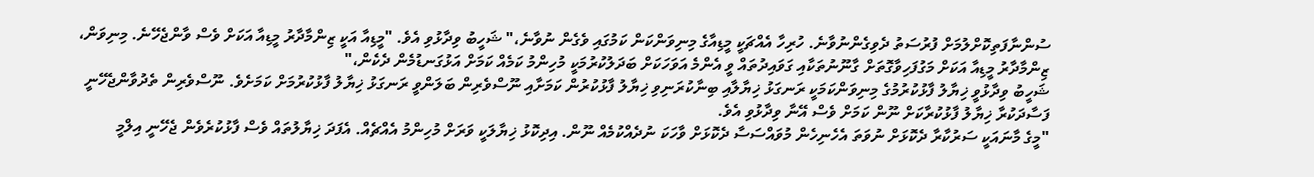ސުންނާފަތިކޮށްލުމަށް ފުރުސަތު ދެވިގެންނުވާނެ. ހުރިހާ އެއްޗަކީ މީޑިއާގެ މިނިވަންކަން ކަމުގައި ވެގެން ނުވާނެ،" ޝަހީބު ވިދާޅުވި އެވެ. "މީޑިއާ އަކީ ޒިންމާދާރު މީޑިއާ އަކަށް ވެސް ވާންޖެހޭނެ. މިނިވަން، ޒިންމާދާރު މީޑިއާ އަކަށް މަގުފަހިވާގޮތަށް ގާނޫނުތަކާއި ގަވައިދުތައް ވީ އެންމެ އަވަހަކަށް ބަދަލުކުރުމަކީ މުހިންމު ކަމެއް ކަމަށް އަޅުގަނޑުމެން ދެކެން،"
ޝަހީބު ވިދާޅުވީ ޚިޔާލު ފާޅުކުރުމުގެ މިނިވަންކަމަކީ ރަނގަޅު ޚިޔާލާއި ބިނާކުރަނިވި ޚިޔާލު ފާޅުކުރުން ކަމަށާއި ނޫސްވެރިން ބަލަންވީ ރަނގަޅު ޚިޔާލު ފާޅުކުރުމަށް ކަމަށެވެ. ނޫސްވެރިން ތެދުވާންޖެހޭނީ ފަސާދަކުރާ ޚިޔާލު ފާޅުކުރާކަށް ނޫން ކަމަށް ވެސް އޭނާ ވިދާޅުވި އެވެ.
"މީގެ މާނައަކީ ސަރުކާރާ ދެކޮޅަށް ނުވަތަ އެހެނިހެން މުވައްސަސާ ދެކޮޅަށް ވާހަކަ ނުދެއްކުމެއް ނޫން. އިދިކޮޅު ޚިޔާލަކީ ވަރަށް މުހިންމު އެއްޗެއް. އެފަދަ ޚިޔާލުތައް ވެސް ފާޅުކުރެވެން ޖެހޭނީ އިލްމީ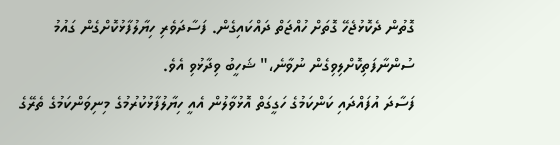ގޮތުން ދެކޮޅުޖެހޭ ގޮތަށް ހުއްޖަތް ދައްކައިގެން. ފަސާދަވެރި ހިޔާލުފާޅުކޮށްގެން ގައުމު ސުންނާފަތިކޮށްލިވިގެން ނުވާނެ،" ޝަހީބު ވިދާޅުވި އެވެ.
ފަސާދަ އުފައްދައި ކަންކަމުގެ ހަގީގަތް އޮޅުވާލުން އެއީ ހިޔާލުފާޅުކުރުމުގެ މިނިވަންކަމުގެ ތެރޭގެ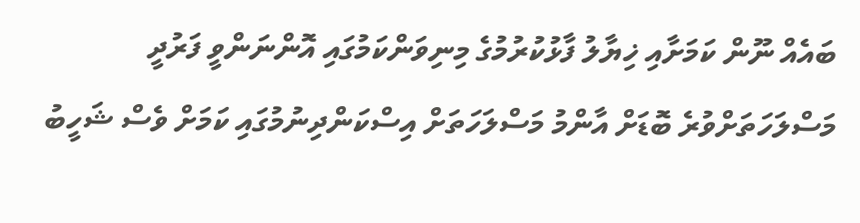ބައެއް ނޫން ކަމަށާއި ޚިޔާލު ފާޅުކުރުމުގެ މިނިވަންކަމުގައި އޮންނަންވީ ފަރުދީ މަސްލަހަތަށްވުރެ ބޮޑަށް އާންމު މަސްލަހަތަށް އިސްކަންދިނުމުގައި ކަމަށް ވެސް ޝަހީބު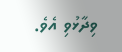ވިދާޅުވި އެވެ.